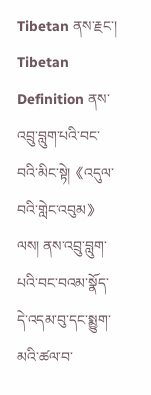Tibetan ནས་རྗང་།
Tibetan Definition ནས་འབྲུ་བླུག་པའི་བང་བའི་མིང་སྟེ།《འདུལ་བའི་གླེང་འབུམ》ལས། ནས་འབྲུ་བླུག་པའི་བང་བའམ་སྣོད་དེ་འདམ་བུ་དང་སྨྱུག་མའི་ཚལ་བ་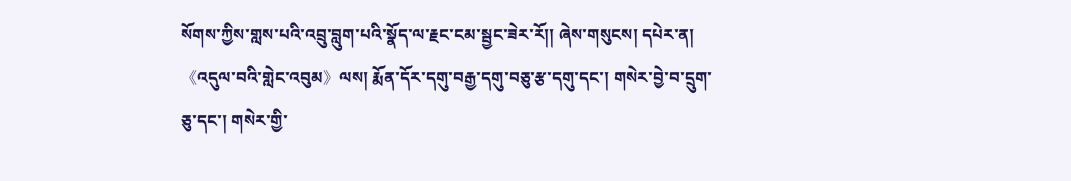སོགས་ཀྱིས་གླས་པའི་འབྲུ་བླུག་པའི་སྣོད་ལ་རྗང་ངམ་སྦྱང་ཟེར་རོ།། ཞེས་གསུངས། དཔེར་ན། 《འདུལ་བའི་གླེང་འབུམ》ལས། རྨོན་དོར་དགུ་བརྒྱ་དགུ་བཅུ་རྩ་དགུ་དང་། གསེར་བྱེ་བ་དྲུག་ཅུ་དང་། གསེར་གྱི་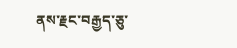ནས་རྗང་བརྒྱད་ཅུ་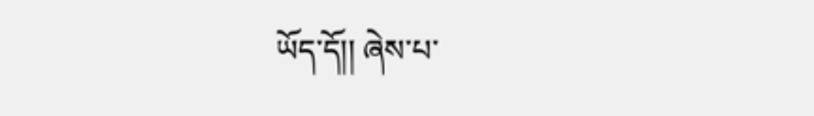ཡོད་དོ།། ཞེས་པ་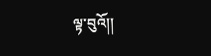ལྟ་བུའོ།།